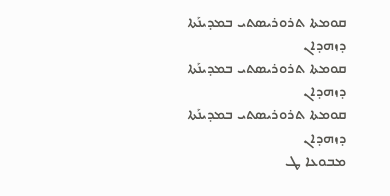ܩܘܡܬܐ ܬܪܘܪܝܣܬܝ ܒܡܕܝܢܰܬܐ ܕܙܗܕܐܢ
ܩܘܡܬܐ ܬܪܘܪܝܣܬܝ ܒܡܕܝܢܰܬܐ ܕܙܗܕܐܢ
ܩܘܡܬܐ ܬܪܘܪܝܣܬܝ ܒܡܕܝܢܰܬܐ ܕܙܗܕܐܢ
ܡܒܘܥܐ ܛ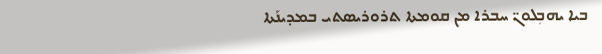ܒܝܐ ܝܗܒܼܠܘܢ̈ ܚܒܪܐ ܡܢ ܩܘܡܬܐ ܬܪܘܪܝܣܬܝ ܒܡܕܝܢܰܬܐ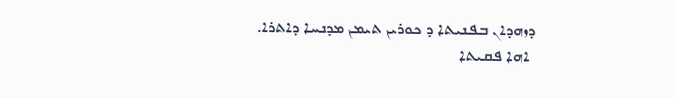ܕܙܗܕܐܢ ܒܦܢܝܬܐ ܕ ܟܘܪܝܢ ܬܝܡܢ ܡܕܢܚܐ ܕܐܬܪܐ.
 ܐܗܐ ܦܩܝܬܐ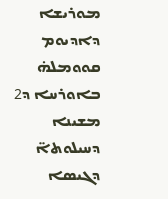ܡܘܪܝܫܐ ܕܐܕܝܘܡ ܩܘܘܡܠܗ̇ ܒܐܘܪܚܐ ܕ2 ܡܫܝܢܐ ܕܚܝܠܘܬܐ̈ ܕܓܝܣܐ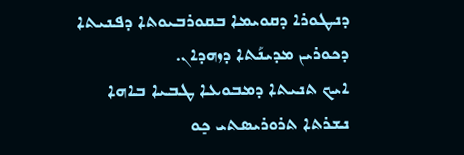ܕܢܛܘܪܐ ܕܩܘܝܡܐ ܒܩܘܪܒܝܘܬܐ ܕܦܢܝܬܐ ܕܟܘܪܝܢ ܡܕܝܢܰܬܐ ܕܙܗܕܐܢ.
ܐܝܟ ܬܢܝܬܐ ܕܡܒܘܥܐ ܛܒܝܐ ܒܐܗܐ ܢܫܪܬܐ ܬܪܘܪܝܣܬܝ ܟܻܘ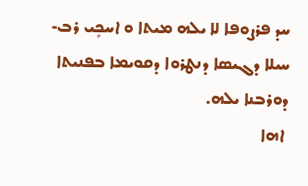ܚܕ ܦܪܨܘܦܐ ܠܐ ܝܠܗ ܡܝܬܐ ܘ ܐܚܟܻܝ ܪܒ- ܚܝܠܐ ܕܓܝܣܐ ܕܢܛܪܘܐ ܕܩܘܝܡܐ ܒܦܢܝܬܐ ܕܘܪܒܢܐ ܝܠܗ.
 ܐܗܐ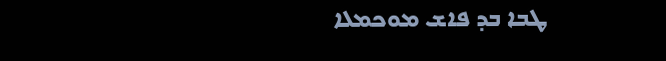ܛܒܐ ܒܕ ܦܐܫ ܡܘܟܡܠܐ